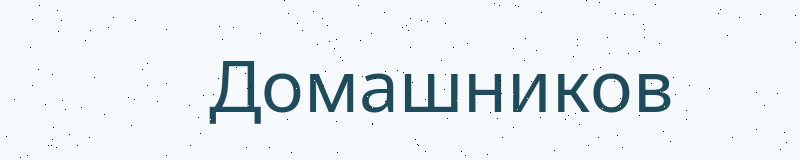Домашников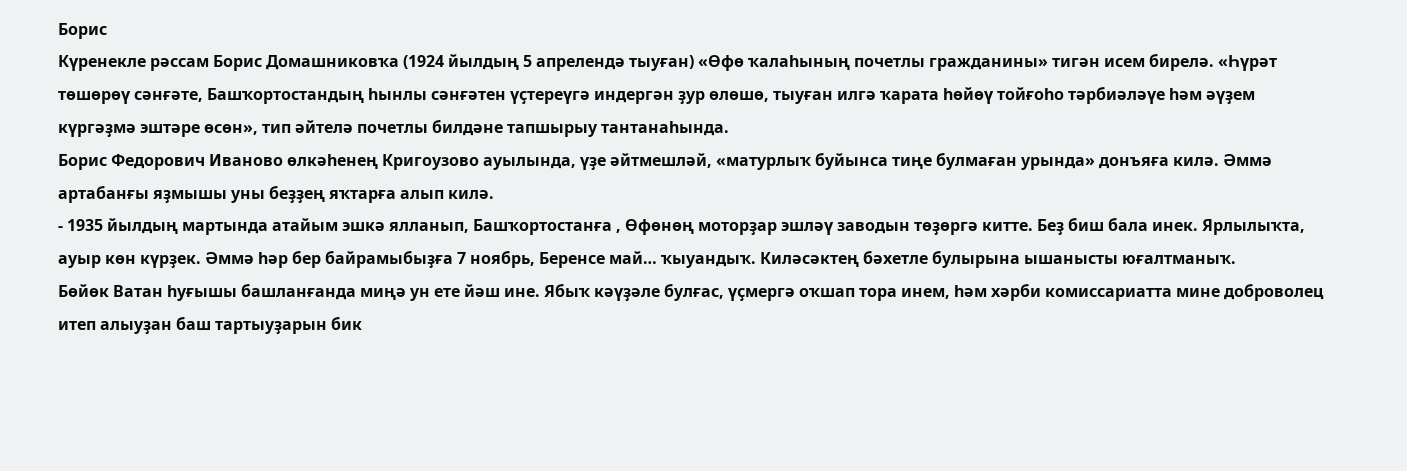Борис
Күренекле рәссам Борис Домашниковҡа (1924 йылдың 5 апрелендә тыуған) «Өфө ҡалаһының почетлы гражданины» тигән исем бирелә. «Һүрәт төшөрөү сәнғәте, Башҡортостандың һынлы сәнғәтен үҫтереүгә индергән ҙур өлөшө, тыуған илгә ҡарата һөйөү тойғоһо тәрбиәләүе һәм әүҙем күргәҙмә эштәре өсөн», тип әйтелә почетлы билдәне тапшырыу тантанаһында.
Борис Федорович Иваново өлкәһенең Кригоузово ауылында, үҙе әйтмешләй, «матурлыҡ буйынса тиңе булмаған урында» донъяға килә. Әммә артабанғы яҙмышы уны беҙҙең яҡтарға алып килә.
- 1935 йылдың мартында атайым эшкә ялланып, Башҡортостанға , Өфөнөң моторҙар эшләү заводын төҙөргә китте. Беҙ биш бала инек. Ярлылыҡта, ауыр көн күрҙек. Әммә һәр бер байрамыбыҙға 7 ноябрь, Беренсе май… ҡыуандыҡ. Киләсәктең бәхетле булырына ышанысты юғалтманыҡ.
Бөйөк Ватан һуғышы башланғанда миңә ун ете йәш ине. Ябыҡ кәүҙәле булғас, үҫмергә оҡшап тора инем, һәм хәрби комиссариатта мине доброволец итеп алыуҙан баш тартыуҙарын бик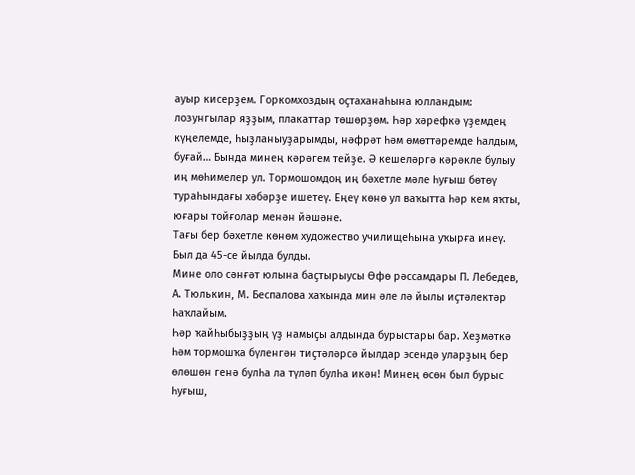ауыр кисерҙем. Горкомхоздың оҫтаханаһына юлландым: лозунгылар яҙҙым, плакаттар төшөрҙөм. Һәр хәрефкә үҙемдең күңелемде, һыҙланыуҙарымды, нәфрәт һәм өмөттәремде һалдым, буғай… Бында минең кәрәгем тейҙе. Ә кешеләргә кәрәкле булыу иң мөһимелер ул. Тормошомдоң иң бәхетле мәле һуғыш бөтөү тураһындағы хәбәрҙе ишетеү. Еңеү көнө ул ваҡытта һәр кем яҡты, юғары тойғолар менән йәшәне.
Тағы бер бәхетле көнөм художество училищеһына уҡырға инеү. Был да 45-се йылда булды.
Мине оло сәнғәт юлына баҫтырыусы Өфө рәссамдары П. Лебедев, А. Тюлькин, М. Беспалова хаҡында мин әле лә йылы иҫтәлектәр һаҡлайым.
Һәр ҡайһыбыҙҙың үҙ намыҫы алдында бурыстары бар. Хеҙмәткә һәм тормошҡа бүленгән тиҫтәләрсә йылдар эсендә уларҙың бер өлөшөн генә булһа ла түләп булһа икән! Минең өсөн был бурыс һуғыш,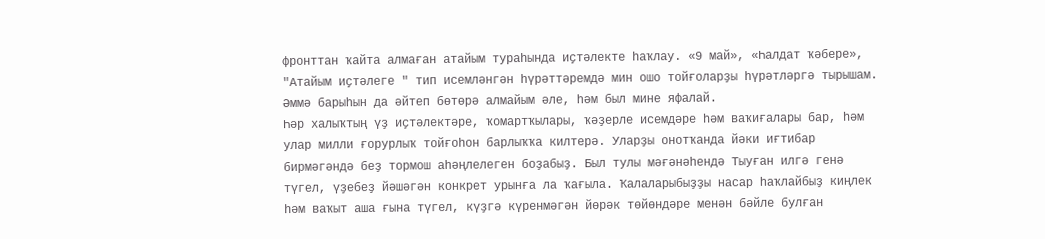фронттан ҡайта алмаған атайым тураһында иҫтәлекте һаҡлау. «9 май», «Һалдат ҡәбере», "Атайым иҫтәлеге " тип исемләнгән һүрәттәремдә мин ошо тойғоларҙы һүрәтләргә тырышам. Әммә барыһын да әйтеп бөтөрә алмайым әле, һәм был мине яфалай.
Һәр халыҡтың үҙ иҫтәлектәре, ҡомартҡылары, ҡәҙерле исемдәре һәм ваҡиғалары бар, һәм улар милли ғорурлыҡ тойғоһон барлыҡҡа килтерә. Уларҙы онотҡанда йәки иғтибар бирмәгәндә беҙ тормош аһәңлелеген боҙабыҙ. Был тулы мәғәнәһендә Тыуған илгә генә түгел, үҙебеҙ йәшәгән конкрет урынға ла ҡағыла. Ҡалаларыбыҙҙы насар һаҡлайбыҙ киңлек һәм ваҡыт аша ғына түгел, күҙгә күренмәгән йөрәк төйөндәре менән бәйле булған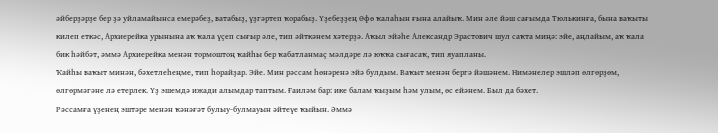әйберҙәрҙе бер ҙә уйламайынса емерәбеҙ, ватабыҙ, үҙгәртеп ҡорабыҙ. Үҙебеҙҙең Өфө ҡалаһын ғына алайыҡ. Мин әле йәш сағымда Тюлькинға, бына ваҡыты килеп еткәс, Архиерейка урынына аҡ ҡала үҫеп сығыр әле, тип әйткәнем хәтерҙә. Аҡыл эйәһе Александр Эрастович шул саҡта миңә: эйе, аңлайым, аҡ ҡала бик һәйбәт, әммә Архиерейка менән тормоштоң ҡайһы бер ҡабатланмаҫ мәлдәре лә юҡҡа сығасаҡ, тип яуапланы.
Ҡайһы ваҡыт минән, бәхетлеһеңме, тип һорайҙар. Эйе. Мин рәссам һөнәренә эйә булдым. Ваҡыт менән бергә йәшәнем. Нимәнелер эшләп өлгөрҙөм, өлгөрмәгәне лә етерлек. Үҙ эшемдә ижади алымдар таптым. Ғаиләм бар: ике балам ҡыҙым һәм улым, өс ейәнем. Был да бәхет.
Рәссамға үҙенең эштәре менән ҡәнәғәт булыу-булмауын әйтеүе ҡыйын. Әммә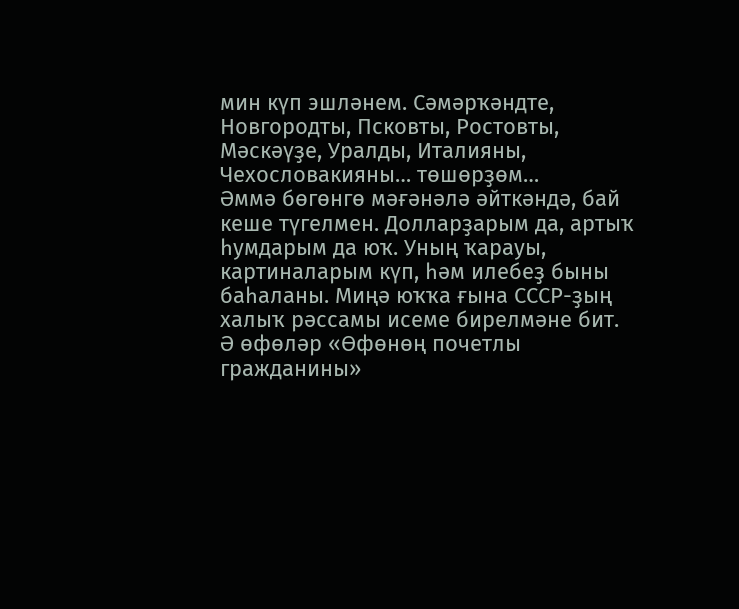мин күп эшләнем. Сәмәрҡәндте, Новгородты, Псковты, Ростовты, Мәскәүҙе, Уралды, Италияны, Чехословакияны… төшөрҙөм…
Әммә бөгөнгө мәғәнәлә әйткәндә, бай кеше түгелмен. Долларҙарым да, артыҡ һумдарым да юҡ. Уның ҡарауы, картиналарым күп, һәм илебеҙ быны баһаланы. Миңә юҡҡа ғына СССР-ҙың халыҡ рәссамы исеме бирелмәне бит. Ә өфөләр «Өфөнөң почетлы гражданины»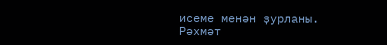исеме менән ҙурланы. Рәхмәт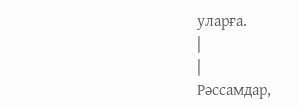уларға.
|
|
Рәссамдар,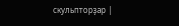скульпторҙар |